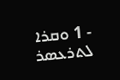- 1 ܘܩܪܐ ܠܬܪܥܤܪ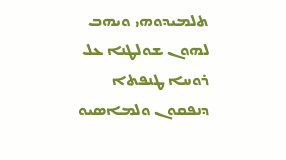ܬܠܡܝܕܘܗܝ ܘܝܗܒ ܠܗܘܢ ܫܘܠܛܢܐ ܥܠ ܪܘܚܐ ܛܢܦܬܐ ܕܢܦܩܘܢ ܘܠܡܐܤܝܘ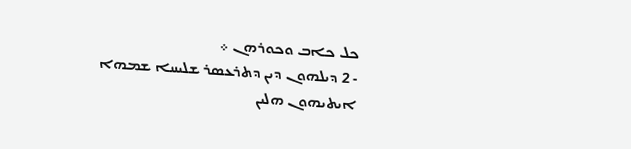ܟܠ ܟܐܒ ܘܟܘܪܗܢ ܀
- 2 ܕܝܠܗܘܢ ܕܝܢ ܕܬܪܥܤܪ ܫܠܝܚܐ ܫܡܗܐ ܐܝܬܝܗܘܢ ܗܠܝܢ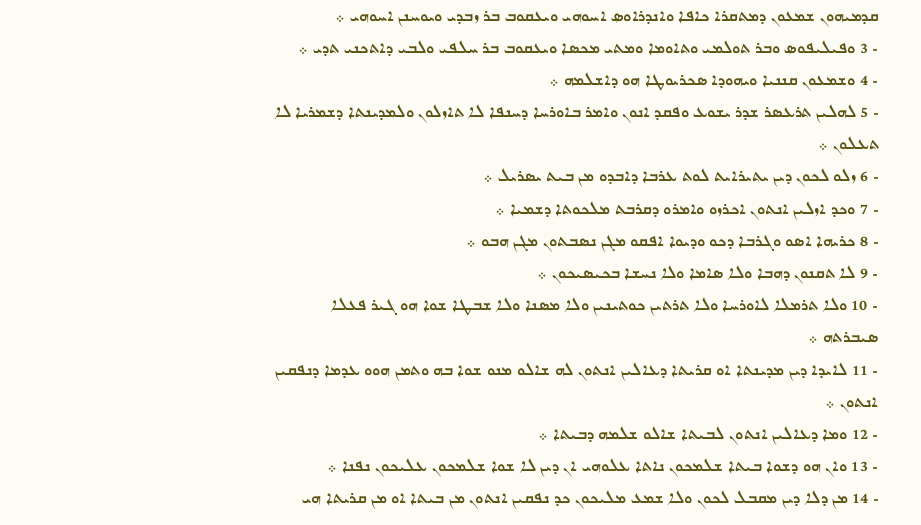ܩܕܡܝܗܘܢ ܫܡܥܘܢ ܕܡܬܩܪܐ ܟܐܦܐ ܘܐܢܕܪܐܘܤ ܐܚܘܗܝ ܘܝܥܩܘܒ ܒܪ ܙܒܕܝ ܘܝܘܚܢܢ ܐܚܘܗܝ ܀
- 3 ܘܦܝܠܝܦܘܤ ܘܒܪ ܬܘܠܡܝ ܘܬܐܘܡܐ ܘܡܬܝ ܡܟܤܐ ܘܝܥܩܘܒ ܒܪ ܚܠܦܝ ܘܠܒܝ ܕܐܬܟܢܝ ܬܕܝ ܀
- 4 ܘܫܡܥܘܢ ܩܢܢܝܐ ܘܝܗܘܕܐ ܤܟܪܝܘܛܐ ܗܘ ܕܐܫܠܡܗ ܀
- 5 ܠܗܠܝܢ ܬܪܥܤܪ ܫܕܪ ܝܫܘܥ ܘܦܩܕ ܐܢܘܢ ܘܐܡܪ ܒܐܘܪܚܐ ܕܚܢܦܐ ܠܐ ܬܐܙܠܘܢ ܘܠܡܕܝܢܬܐ ܕܫܡܪܝܐ ܠܐ ܬܥܠܘܢ ܀
- 6 ܙܠܘ ܠܟܘܢ ܕܝܢ ܝܬܝܪܐܝܬ ܠܘܬ ܥܪܒܐ ܕܐܒܕܘ ܡܢ ܒܝܬ ܝܤܪܝܠ ܀
- 7 ܘܟܕ ܐܙܠܝܢ ܐܢܬܘܢ ܐܟܪܙܘ ܘܐܡܪܘ ܕܩܪܒܬ ܡܠܟܘܬܐ ܕܫܡܝܐ ܀
- 8 ܟܪܝܗܐ ܐܤܘ ܘܓܪܒܐ ܕܟܘ ܘܕܝܘܐ ܐܦܩܘ ܡܓܢ ܢܤܒܬܘܢ ܡܓܢ ܗܒܘ ܀
- 9 ܠܐ ܬܩܢܘܢ ܕܗܒܐ ܘܠܐ ܤܐܡܐ ܘܠܐ ܢܚܫܐ ܒܟܝܤܝܟܘܢ ܀
- 10 ܘܠܐ ܬܪܡܠܐ ܠܐܘܪܚܐ ܘܠܐ ܬܪܬܝܢ ܟܘܬܝܢܝܢ ܘܠܐ ܡܤܢܐ ܘܠܐ ܫܒܛܐ ܫܘܐ ܗܘ ܓܝܪ ܦܥܠܐ ܤܝܒܪܬܗ ܀
- 11 ܠܐܝܕܐ ܕܝܢ ܡܕܝܢܬܐ ܐܘ ܩܪܝܬܐ ܕܥܐܠܝܢ ܐܢܬܘܢ ܠܗ ܫܐܠܘ ܡܢܘ ܫܘܐ ܒܗ ܘܬܡܢ ܗܘܘ ܥܕܡܐ ܕܢܦܩܝܢ ܐܢܬܘܢ ܀
- 12 ܘܡܐ ܕܥܐܠܝܢ ܐܢܬܘܢ ܠܒܝܬܐ ܫܐܠܘ ܫܠܡܗ ܕܒܝܬܐ ܀
- 13 ܘܐܢ ܗܘ ܕܫܘܐ ܒܝܬܐ ܫܠܡܟܘܢ ܢܐܬܐ ܥܠܘܗܝ ܐܢ ܕܝܢ ܠܐ ܫܘܐ ܫܠܡܟܘܢ ܥܠܝܟܘܢ ܢܦܢܐ ܀
- 14 ܡܢ ܕܠܐ ܕܝܢ ܡܩܒܠ ܠܟܘܢ ܘܠܐ ܫܡܥ ܡܠܝܟܘܢ ܟܕ ܢܦܩܝܢ ܐܢܬܘܢ ܡܢ ܒܝܬܐ ܐܘ ܡܢ ܩܪܝܬܐ ܗܝ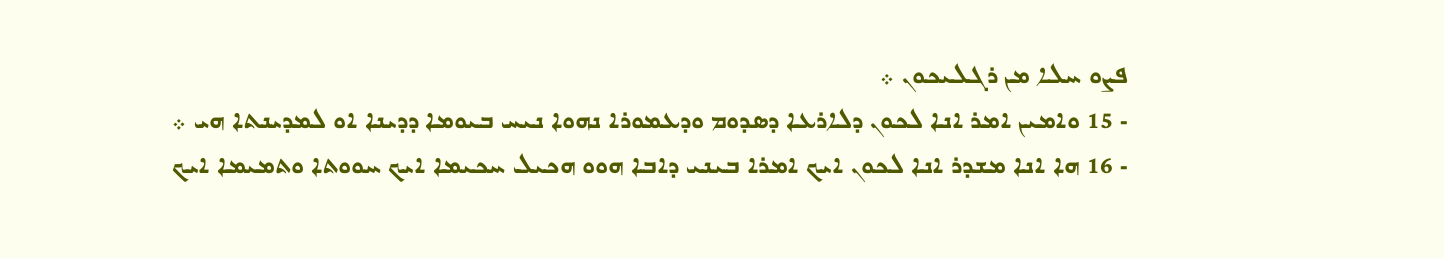ܦܨܘ ܚܠܐ ܡܢ ܪܓܠܝܟܘܢ ܀
- 15 ܘܐܡܝܢ ܐܡܪ ܐܢܐ ܠܟܘܢ ܕܠܐܪܥܐ ܕܤܕܘܡ ܘܕܥܡܘܪܐ ܢܗܘܐ ܢܝܚ ܒܝܘܡܐ ܕܕܝܢܐ ܐܘ ܠܡܕܝܢܬܐ ܗܝ ܀
- 16 ܗܐ ܐܢܐ ܡܫܕܪ ܐܢܐ ܠܟܘܢ ܐܝܟ ܐܡܪܐ ܒܝܢܝ ܕܐܒܐ ܗܘܘ ܗܟܝܠ ܚܟܝܡܐ ܐܝܟ ܚܘܘܬܐ ܘܬܡܝܡܐ ܐܝܟ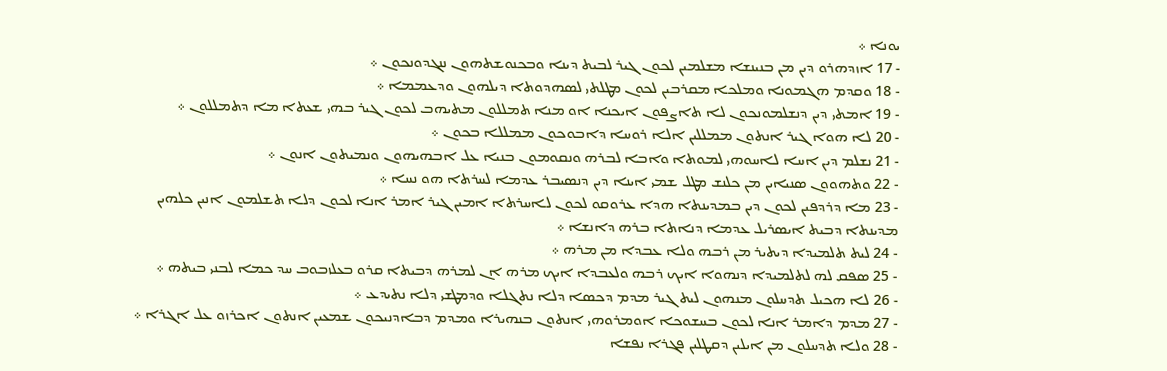ܝܘܢܐ ܀
- 17 ܐܙܕܗܪܘ ܕܝܢ ܡܢ ܒܢܝܢܫܐ ܡܫܠܡܝܢ ܠܟܘܢ ܓܝܪ ܠܒܝܬ ܕܝܢܐ ܘܒܟܢܘܫܬܗܘܢ ܢܢܓܕܘܢܟܘܢ ܀
- 18 ܘܩܕܡ ܗܓܡܘܢܐ ܘܡܠܟܐ ܡܩܪܒܝܢ ܠܟܘܢ ܡܛܠܬܝ ܠܤܗܕܘܬܐ ܕܝܠܗܘܢ ܘܕܥܡܡܐ ܀
- 19 ܐܡܬܝ ܕܝܢ ܕܢܫܠܡܘܢܟܘܢ ܠܐ ܬܐܨܦܘܢ ܐܝܟܢܐ ܐܘ ܡܢܐ ܬܡܠܠܘܢ ܡܬܝܗܒ ܠܟܘܢ ܓܝܪ ܒܗܝ ܫܥܬܐ ܡܐ ܕܬܡܠܠܘܢ ܀
- 20 ܠܐ ܗܘܐ ܓܝܪ ܐܢܬܘܢ ܡܡܠܠܝܢ ܐܠܐ ܪܘܚܐ ܕܐܒܘܟܘܢ ܡܡܠܠܐ ܒܟܘܢ ܀
- 21 ܢܫܠܡ ܕܝܢ ܐܚܐ ܠܐܚܘܗܝ ܠܡܘܬܐ ܘܐܒܐ ܠܒܪܗ ܘܢܩܘܡܘܢ ܒܢܝܐ ܥܠ ܐܒܗܝܗܘܢ ܘܢܡܝܬܘܢ ܐܢܘܢ ܀
- 22 ܘܬܗܘܘܢ ܤܢܝܐܝܢ ܡܢ ܟܠܢܫ ܡܛܠ ܫܡܝ ܐܝܢܐ ܕܝܢ ܕܢܤܝܒܪ ܥܕܡܐ ܠܚܪܬܐ ܗܘ ܢܚܐ ܀
- 23 ܡܐ ܕܪܕܦܝܢ ܠܟܘܢ ܕܝܢ ܒܡܕܝܢܬܐ ܗܕܐ ܥܪܘܩܘ ܠܟܘܢ ܠܐܚܪܬܐ ܐܡܝܢ ܓܝܪ ܐܡܪ ܐܢܐ ܠܟܘܢ ܕܠܐ ܬܫܠܡܘܢ ܐܢܝܢ ܟܠܗܝܢ ܡܕܝܢܬܐ ܕܒܝܬ ܐܝܤܪܝܠ ܥܕܡܐ ܕܢܐܬܐ ܒܪܗ ܕܐܢܫܐ ܀
- 24 ܠܝܬ ܬܠܡܝܕܐ ܕܝܬܝܪ ܡܢ ܪܒܗ ܘܠܐ ܥܒܕܐ ܡܢ ܡܪܗ ܀
- 25 ܤܦܩ ܠܗ ܠܬܠܡܝܕܐ ܕܢܗܘܐ ܐܝܟ ܪܒܗ ܘܠܥܒܕܐ ܐܝܟ ܡܪܗ ܐܢ ܠܡܪܗ ܕܒܝܬܐ ܩܪܘ ܒܥܠܙܒܘܒ ܚܕ ܟܡܐ ܠܒܢܝ ܒܝܬܗ ܀
- 26 ܠܐ ܗܟܝܠ ܬܕܚܠܘܢ ܡܢܗܘܢ ܠܝܬ ܓܝܪ ܡܕܡ ܕܟܤܐ ܕܠܐ ܢܬܓܠܐ ܘܕܡܛܫܝ ܕܠܐ ܢܬܝܕܥ ܀
- 27 ܡܕܡ ܕܐܡܪ ܐܢܐ ܠܟܘܢ ܒܚܫܘܟܐ ܐܘܡܪܘܗܝ ܐܢܬܘܢ ܒܢܗܝܪܐ ܘܡܕܡ ܕܒܐܕܢܝܟܘܢ ܫܡܥܝܢ ܐܢܬܘܢ ܐܟܪܙܘ ܥܠ ܐܓܪܐ ܀
- 28 ܘܠܐ ܬܕܚܠܘܢ ܡܢ ܐܝܠܝܢ ܕܩܛܠܝܢ ܦܓܪܐ ܢܦܫܐ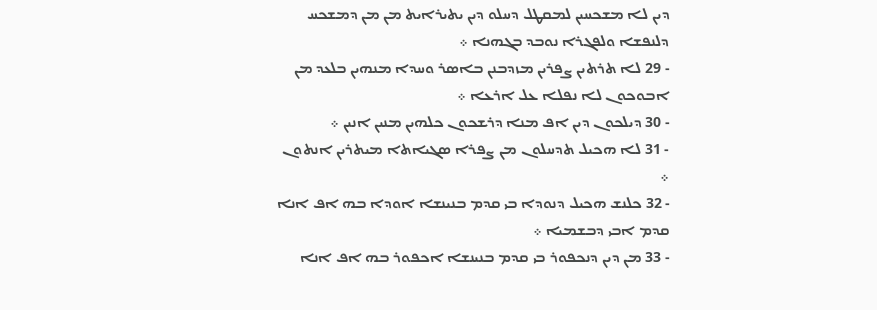ܕܝܢ ܠܐ ܡܫܟܚܝܢ ܠܡܩܛܠ ܕܚܠܘ ܕܝܢ ܝܬܝܪܐܝܬ ܡܢ ܡܢ ܕܡܫܟܚ ܕܠܢܦܫܐ ܘܠܦܓܪܐ ܢܘܒܕ ܒܓܗܢܐ ܀
- 29 ܠܐ ܬܪܬܝܢ ܨܦܪܝܢ ܡܙܕܒܢܢ ܒܐܤܪ ܘܚܕܐ ܡܢܗܝܢ ܒܠܥܕ ܡܢ ܐܒܘܟܘܢ ܠܐ ܢܦܠܐ ܥܠ ܐܪܥܐ ܀
- 30 ܕܝܠܟܘܢ ܕܝܢ ܐܦ ܡܢܐ ܕܪܫܟܘܢ ܟܠܗܝܢ ܡܢܝܢ ܐܢܝܢ ܀
- 31 ܠܐ ܗܟܝܠ ܬܕܚܠܘܢ ܡܢ ܨܦܪܐ ܤܓܝܐܬܐ ܡܝܬܪܝܢ ܐܢܬܘܢ ܀
- 32 ܟܠܢܫ ܗܟܝܠ ܕܢܘܕܐ ܒܝ ܩܕܡ ܒܢܝܢܫܐ ܐܘܕܐ ܒܗ ܐܦ ܐܢܐ ܩܕܡ ܐܒܝ ܕܒܫܡܝܐ ܀
- 33 ܡܢ ܕܝܢ ܕܢܟܦܘܪ ܒܝ ܩܕܡ ܒܢܝܢܫܐ ܐܟܦܘܪ ܒܗ ܐܦ ܐܢܐ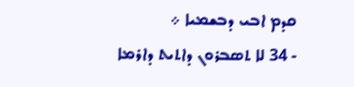ܩܕܡ ܐܒܝ ܕܒܫܡܝܐ ܀
- 34 ܠܐ ܬܤܒܪܘܢ ܕܐܬܝܬ ܕܐܪܡܐ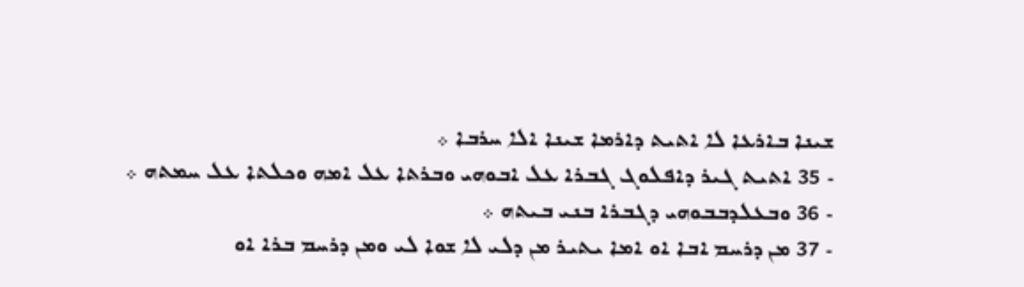ܫܝܢܐ ܒܐܪܥܐ ܠܐ ܐܬܝܬ ܕܐܪܡܐ ܫܝܢܐ ܐܠܐ ܚܪܒܐ ܀
- 35 ܐܬܝܬ ܓܝܪ ܕܐܦܠܘܓ ܓܒܪܐ ܥܠ ܐܒܘܗܝ ܘܒܪܬܐ ܥܠ ܐܡܗ ܘܟܠܬܐ ܥܠ ܚܡܬܗ ܀
- 36 ܘܒܥܠܕܒܒܘܗܝ ܕܓܒܪܐ ܒܢܝ ܒܝܬܗ ܀
- 37 ܡܢ ܕܪܚܡ ܐܒܐ ܐܘ ܐܡܐ ܝܬܝܪ ܡܢ ܕܠܝ ܠܐ ܫܘܐ ܠܝ ܘܡܢ ܕܪܚܡ ܒܪܐ ܐܘ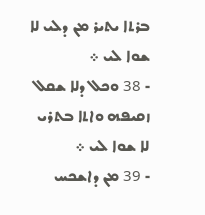ܒܪܬܐ ܝܬܝܪ ܡܢ ܕܠܝ ܠܐ ܫܘܐ ܠܝ ܀
- 38 ܘܟܠ ܕܠܐ ܫܩܠ ܙܩܝܦܗ ܘܐܬܐ ܒܬܪܝ ܠܐ ܫܘܐ ܠܝ ܀
- 39 ܡܢ ܕܐܫܟܚ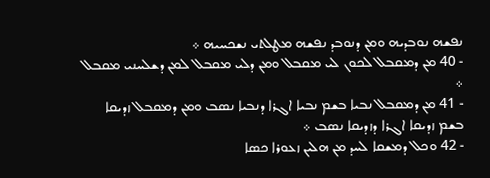ܢܦܫܗ ܢܘܒܕܝܗ ܘܡܢ ܕܢܘܒܕ ܢܦܫܗ ܡܛܠܬܝ ܢܫܟܚܝܗ ܀
- 40 ܡܢ ܕܡܩܒܠ ܠܟܘܢ ܠܝ ܡܩܒܠ ܘܡܢ ܕܠܝ ܡܩܒܠ ܠܡܢ ܕܫܠܚܢܝ ܡܩܒܠ ܀
- 41 ܡܢ ܕܡܩܒܠ ܢܒܝܐ ܒܫܡ ܢܒܝܐ ܐܓܪܐ ܕܢܒܝܐ ܢܤܒ ܘܡܢ ܕܡܩܒܠ ܙܕܝܩܐ ܒܫܡ ܙܕܝܩܐ ܐܓܪܐ ܕܙܕܝܩܐ ܢܤܒ ܀
- 42 ܘܟܠ ܕܡܫܩܐ ܠܚܕ ܡܢ ܗܠܝܢ ܙܥܘܪܐ ܟܤܐ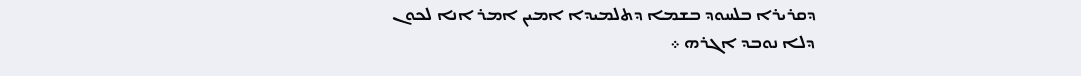ܕܩܪܝܪܐ ܒܠܚܘܕ ܒܫܡܐ ܕܬܠܡܝܕܐ ܐܡܝܢ ܐܡܪ ܐܢܐ ܠܟܘܢ ܕܠܐ ܢܘܒܕ ܐܓܪܗ ܀